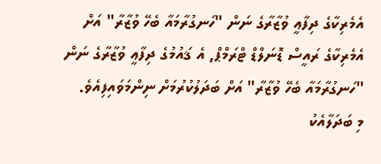އެމެރިކާގެ ދިފާޢީ ވުޒާރާގެ ނަން "ހަނގުރާމައާ ބެހޭ ވުޒާރާ" އަށް
އެމެރިކާގެ ރައީސް ޑޮނަލްޑް ޓްރަމްޕް, އެ ޤައުމުގެ ދިފާޢީ ވުޒާރާގެ ނަން "ހަނގުރާމައާ ބެހޭ ވުޒާރާ" އަށް ބަދަލުކުރުމަށް ނިންމަވައިފިއެވެ.
މި ބަދަލާއެކު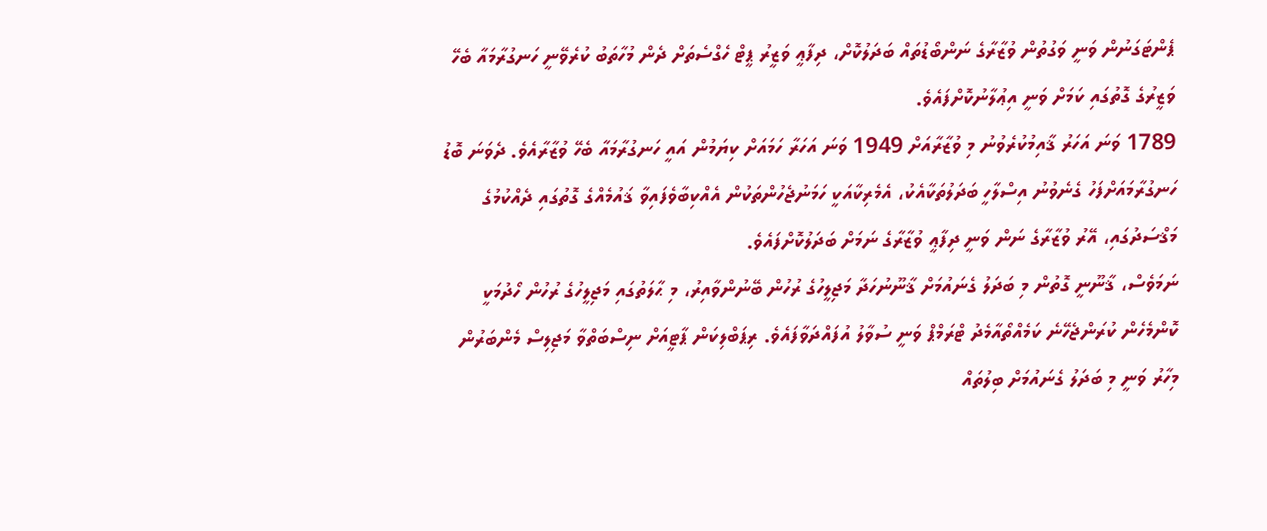ޕެންޓަގަނުން ވަނީ ވަގުތުން ވުޒާރާގެ ނަންބޯޑުތައް ބަދަލުކޮށް، ދިފާޢީ ވަޒީރު ޕީޓް ހެގްސެތަށް ދެން މުހާތަބު ކުރެވޭނީ ހަނގުރާމައާ ބެހޭ ވަޒީރުގެ ގޮތުގައި ކަމަށް ވަނީ އިޢުލާނުކޮށްފައެވެ.
1789 ވަނަ އަހަރު ޤާއިމުކުރެވުނު މި ވުޒާރާއަށް 1949 ވަނަ އަހަރާ ހަމައަށް ކިޔަމުން އައީ ހަނގުރާމައާ ބެހޭ ވުޒާރާއެވެ. ދެވަނަ ބޮޑު ހަނގުރާމައަށްފަހު ގެނެވުނު އިސްލާހީ ބަދަލުތަކާއެކު، އެމެރިކާއަކީ ހަމަނުޖެހުންތަކުން އެއްކިބާވެފައިވާ ޤައުމެއްގެ ގޮތުގައި ދެއްކުމުގެ މަޤްސަދުގައި، އޭރު ވުޒާރާގެ ނަން ވަނީ ދިފާޢީ ވުޒާރާގެ ނަމަށް ބަދަލުކޮށްފައެވެ.
ނަމަވެސް، ޤާނޫނީ ގޮތުން މި ބަދަލު ގެނައުމަށް ޤާނޫނުހަދާ މަޖިލީހުގެ ރުހުން ބޭނުންވާއިރު، މި ޙާލަތުގައި މަޖިލީހުގެ ރުހުން ހޯދުމަކީ ކޮންމެހެން ކުރަންޖެހޭނެ ކަމެއްތޯއާމެދު ޓްރަމްޕް ވަނީ ސުވާލު އުފައްދަވާފައެވެ. ރިޕަބްލިކަން ޕާޓީއަށް ނިސްބަތްވާ މަޖިލިސް މެންބަރުން މިހާރު ވަނީ މި ބަދަލު ގެނައުމަށް ބިލުތައް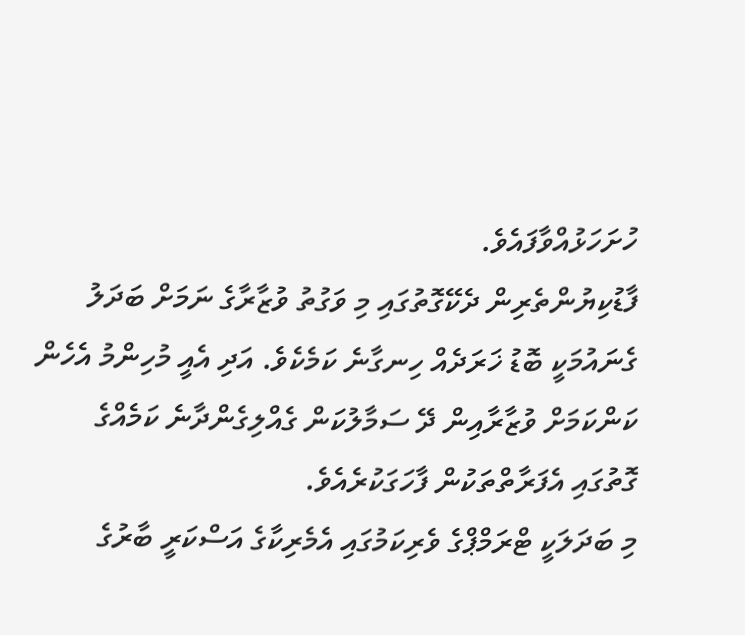ހުށަހަޅުއްވާފައެވެ.
ފާޑުކިޔުންތެރިން ދެކޭގޮތުގައި މި ވަގުތު ވުޒާރާގެ ނަމަށް ބަދަލު ގެނައުމަކީ ބޮޑު ޚަރަދެއް ހިނގާނެ ކަމެކެވެ. އަދި އެއީ މުހިންމު އެހެން ކަންކަމަށް ވުޒާރާއިން ދޭ ސަމާލުކަން ގެއްލިގެންދާނެ ކަމެއްގެ ގޮތުގައި އެފަރާތްތަކުން ފާހަގަކުރެއެވެ.
މި ބަދަލަކީ ޓްރަމްޕްގެ ވެރިކަމުގައި އެމެރިކާގެ އަސްކަރީ ބާރުގެ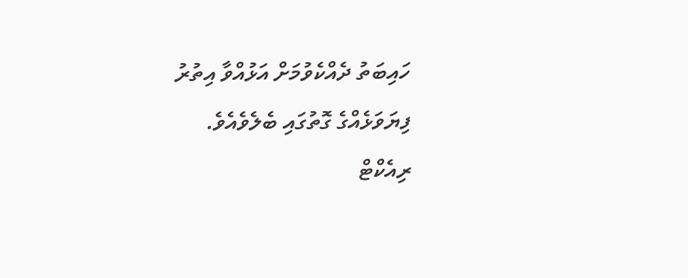ހައިބަތު ދެއްކެވުމަށް އަޅުއްވާ އިތުރު ފިޔަވަޅެއްގެ ގޮތުގައި ބެލެވެއެވެ.
ރިއެކްޓް